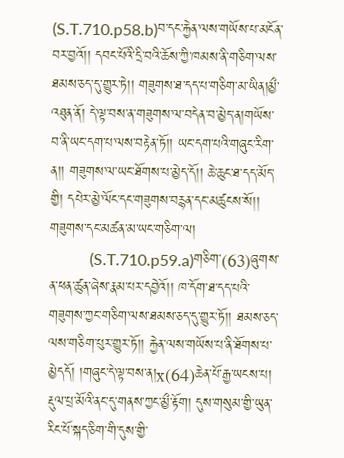(S.T.710.p58.b)བ་དང་རྐྱེན་ལས་གཡོས་པ་མངོན་བར་བྱའོ།། དབང་པོའི་དྲི་བའི་ཆོས་ཀྱི་ཁམས་ནི་གཅིག་ལས་ཐམས་ཅད་དུ་གྱུར་ཏེ།། གཟུགས་ཐ་དད་པ་གཅིག་མ་ཡིན།མྱྀ་འཐུན་ནོ། དེ་ལྟ་བས་ན་གཟུགས་ལ་བདེན་བ་མྱེད་ན།གཡོས་བ་ནི་ཡང་དག་པ་ལས་བརྟེན་ཏོ།། ཡང་དག་པའི་གཞུང་རིག་ན།། གཟུགས་ལ་ཡང་ཐོགས་པ་མྱེད་དོ།། ཆེ་ཆུང་ཐ་དད་མོད་གྱི། དཔེར་མྱེ་ལོང་དང་གཟུགས་བརྙན་དང་མཚུངས་སོ།། གཟུགས་དང་མཚན་མ་ཡང་གཅིག་ལ།
          (S.T.710.p59.a)གཅིག་(63)ཞུགས་ན་ཕན་ཚུན་ཞེས་རྣམ་པར་དབྱེའོ།། ཁ་དོག་ཐ་དད་པའི་གཟུགས་ཀྱང་གཅིག་ལས་ཐམས་ཅད་དུ་གྱུར་ཏོ།། ཐམས་ཅད་ལས་གཅིག་པུར་གྱུར་ཏོ།། རྐྱེན་ལས་གཡོས་པ་ནི་ཐོགས་པ་མྱེདདོ། །གཞུང་དེ་ལྟ་བས་ན།x(64)ཆེན་པོ་རྒྱ་ཡངས་པ། རྡུལ་པྲ་མོའི་ནང་དུ་གནས་ཀྱང་མྱྀ་རྟོག། དུས་གསུམ་གྱི་ཡུན་རིང་པོ་སྐད་ཅིག་གི་དུས་གྱི་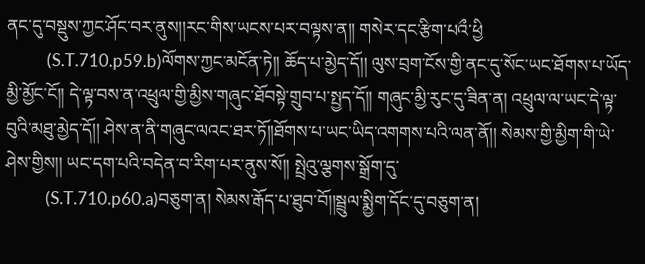ནང་དུ་བསྡུས་ཀྱང་ཤོང་བར་ནུས།།རང་གིས་ཡངས་པར་བལྟས་ན།། གསེར་དང་རྩིག་པའྀ་ཕྱི
          (S.T.710.p59.b)ལོགས་ཀྱང་མངོན་ཏེ།། ཆོད་པ་མྱེད་དོ།། ལུས་བྲག་ངོས་གྱི་ནང་དུ་སོང་ཡང་ཐོགས་པ་ཡོད་མྱི་མྱོང་ངོ།། དེ་ལྟ་བས་ན་འཕྲུལ་གྱི་མྱིས་གཞུང་ཐོབསྟེ་གྲུབ་པ་སྤྱད་དོ།། གཞུང་མྱི་རུང་དུ་ཟིན་ན། འཕྲུལ་ལ་ཡང་དེ་ལྟ་བུའི་མཐུ་མྱེད་དོ།། ཤེས་ན་ནི་གཞུང་ལའང་ཐར་ཏོ།།ཐོགས་པ་ཡང་ཡིད་འགགས་པའི་ལན་ནོ།། སེམས་གྱི་མྱིག་གི་ཡེ་ཤེས་གྱིས།། ཡང་དག་པའི་བདེན་བ་རིག་པར་ནུས་སོ།། སྤྲེའུ་ལྕགས་སྒྲོག་དུ་
          (S.T.710.p60.a)བཅུག་ན། སེམས་རྒོད་པ་ཐུབ་བོ།།སྦྲུལ་སྨྱིག་དོང་དུ་བཅུག་ན།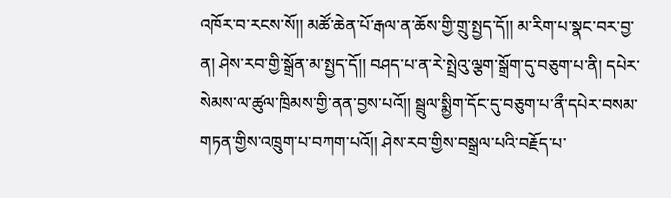འཁོར་བ་རངས་སོ།། མཚོ་ཆེན་པོ་རྒལ་ན་ཆོས་གྱི་གྲུ་སྤྱད་དོ།། མ་རིག་པ་སྣང་བར་བྱ་ན། ཤེས་རབ་གྱི་སྒྲོན་མ་སྤྱད་དོ།། བཤད་པ་ན་རེ་སྤྲེའུ་ལྕག་སྒྲོག་དུ་བཅུག་པ་ནི། དཔེར་སེམས་ལ་ཚུལ་ཁྲིམས་གྱི་ནན་བྱས་པའོ།། སྦྲུལ་སྨྱིག་དོང་དུ་བཅུག་པ་ནྀ་དཔེར་བསམ་གཏན་གྱིས་འཁྲུག་པ་བཀག་པའོ།། ཤེས་རབ་གྱིས་བསྒྲལ་པའི་བརྗོད་པ་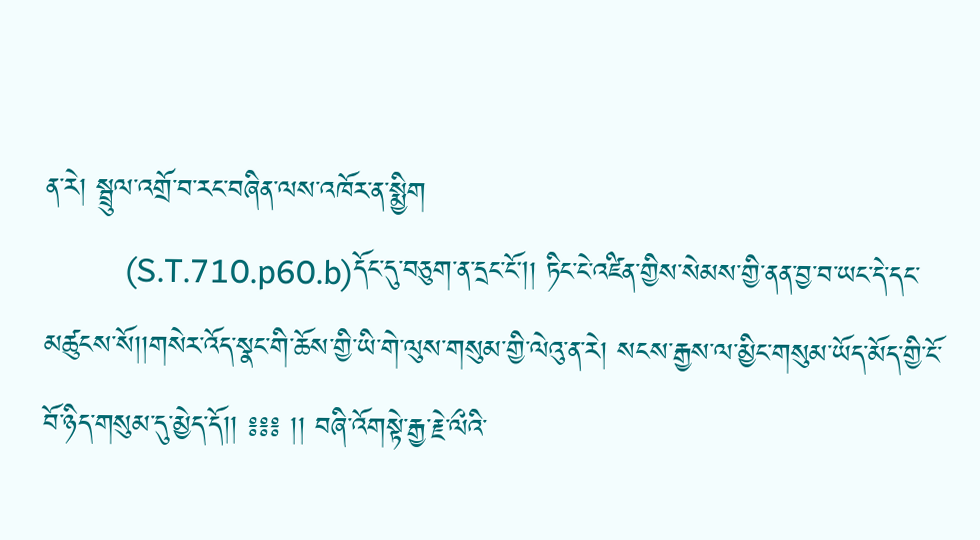ན་རེ། སྦྲུལ་འགྲོ་བ་རང་བཞིན་ལས་འཁོར་ན་སྨྱིག
          (S.T.710.p60.b)དོང་དུ་བཅུག་ན་དྲང་ངོ།། ཏིང་ངེ་འཛིན་གྱིས་སེམས་གྱི་ནན་བྱ་བ་ཡང་དེ་དང་མཚུངས་སོ།།གསེར་འོད་སྣང་གི་ཆོས་གྱི་ཡི་གེ་ལུས་གསུམ་གྱི་ལེའུ་ན་རེ། སངས་རྒྱས་ལ་མྱིང་གསུམ་ཡོད་མོད་གྱི་ངོ་བོ་ཉིད་གསུམ་དུ་མྱེད་དོ།། ༔༔༔ །། བཞི་འོགསྟེ་རྒྱ་རྗེ་ལྀའི་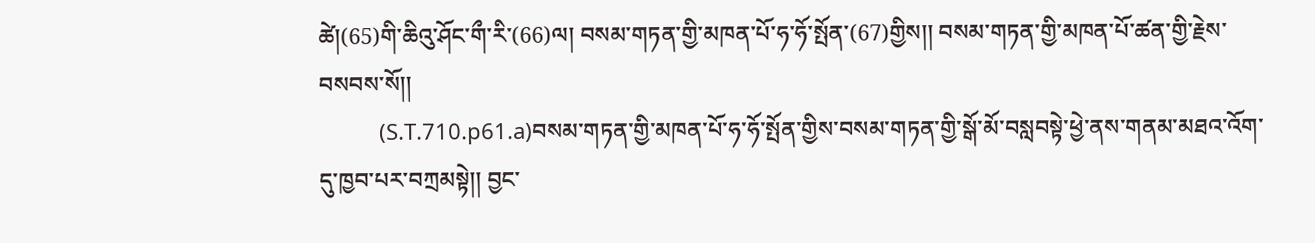ཚེ།(65)གི་ཆིའུ་ཤོང་གྀ་རི་(66)ལ། བསམ་གཏན་གྱི་མཁན་པོ་ཧ་ཧོ་སྤོན་(67)གྱིས།། བསམ་གཏན་གྱི་མཁན་པོ་ཚན་གྱི་རྗེས་བསབས་སོ།།
          (S.T.710.p61.a)བསམ་གཏན་གྱི་མཁན་པོ་ཧ་ཧོ་སྤོན་གྱིས་བསམ་གཏན་གྱི་སྒོ་མོ་བསླབསྟེ་ཕྱེ་ནས་གནམ་མཐའ་འོག་དུ་ཁྱབ་པར་བཀྲམསྟེ།། བྱང་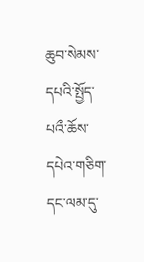ཆུབ་སེམས་དཔའི་སྤྱོད་པའྀ་ཆོས་དཔེའ་གཅིག་དང་ལམ་དུ་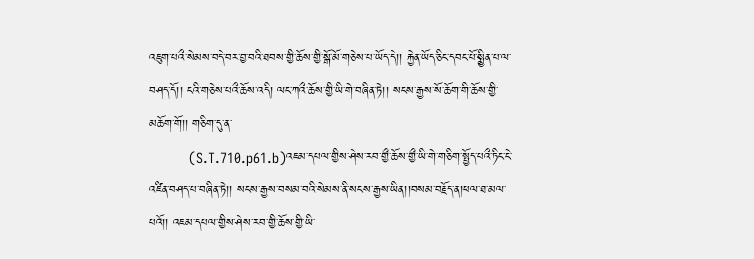འཇུག་པའྀ་སེམས་བདེ་བར་བྱ་བའི་ཐབས་གྱི་ཆོས་གྱི་སྒོ་མོ་གཅེས་པ་ཡོད་དེ།། རྐྱེན་ཡོད་ཅིང་དབང་པོ་སྨྱིན་པ་ལ་བཤད་དོ།། ངའི་གཅེས་པའྀ་ཆོས་འདི། ལང་ཀའྀ་ཆོས་གྱི་ཡི་གེ་བཞིན་ཏེ།། སངས་རྒྱས་སོ་ཆོག་གི་ཆོས་གྱི་མཆོག་གོ།། གཅིག་དུ་ན་
          (S.T.710.p61.b)འཇམ་དཔལ་གྱིས་ཤེས་རབ་གྱྀ་ཆོས་གྱྀ་ཡི་གེ་གཅིག་སྤྱོད་པའྀ་ཏིང་ངེ་འཛིན་བཤད་པ་བཞིན་ཏེ།། སངས་རྒྱས་བསམ་བའི་སེམས་ནི་སངས་རྒྱས་ཡིན།།བསམ་བརྗོད་ན།ཕལ་ཐ་མལ་པའོ།། འཇམ་དཔལ་གྱིས་ཤེས་རབ་གྱི་ཆོས་གྱི་ཡི་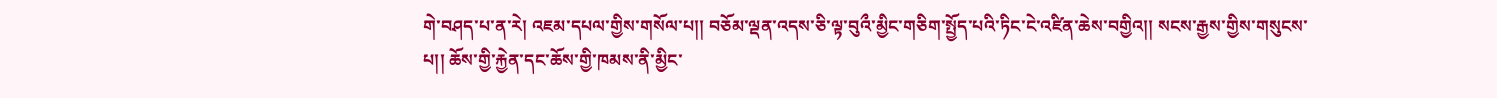གེ་བཤད་པ་ན་རེ། འཇམ་དཔལ་གྱིས་གསོལ་པ།། བཅོམ་ལྡན་འདས་ཅི་ལྟ་བུའྀ་མྱིང་གཅིག་སྤྱོད་པའི་ཏིང་ངེ་འཛིན་ཆེས་བགྱིའ།། སངས་རྒྱས་གྱིས་གསུངས་པ།། ཆོས་གྱི་རྐྱེན་དང་ཆོས་གྱི་ཁམས་ནི་མྱིང་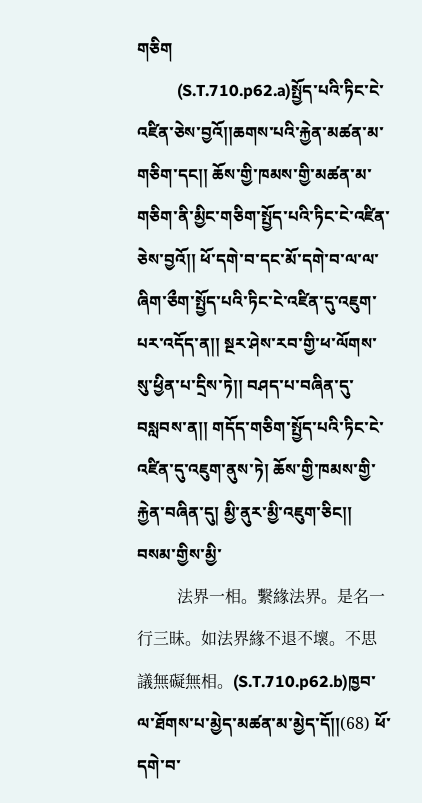གཅིག
          (S.T.710.p62.a)སྤྱོད་པའི་ཏིང་ངེ་འཛིན་ཅེས་བྱའོ།།ཆགས་པའི་རྐྱེན་མཚན་མ་གཅིག་དང།། ཆོས་གྱི་ཁམས་གྱི་མཚན་མ་གཅིག་ནི་མྱིང་གཅིག་སྤྱོད་པའི་ཏིང་ངེ་འཛིན་ཅེས་བྱའོ།། ཕོ་དགེ་བ་དང་མོ་དགེ་བ་ལ་ལ་ཞིག་ཅྀག་སྤྱོད་པའི་ཏིང་ངེ་འཛིན་དུ་འཇུག་པར་འདོད་ན།། སྔར་ཤེས་རབ་གྱི་ཕ་ལོགས་སུ་ཕྱིན་པ་དྲིས་ཏེ།། བཤད་པ་བཞིན་དུ་བསླབས་ན།། གདོད་གཅིག་སྤྱོད་པའི་ཏིང་ངེ་འཛིན་དུ་འཇུག་ནུས་ཏེ། ཆོས་གྱི་ཁམས་གྱི་རྐྱེན་བཞིན་དུ། མྱི་ནུར་མྱི་འཇུག་ཅིང།། བསམ་གྱིས་མྱི་
          法界一相。繫緣法界。是名一行三昧。如法界緣不退不壞。不思議無礙無相。(S.T.710.p62.b)ཁྱབ་ལ་ཐོགས་པ་མྱེད་མཚན་མ་མྱེད་དོ།།(68) ཕོ་དགེ་བ་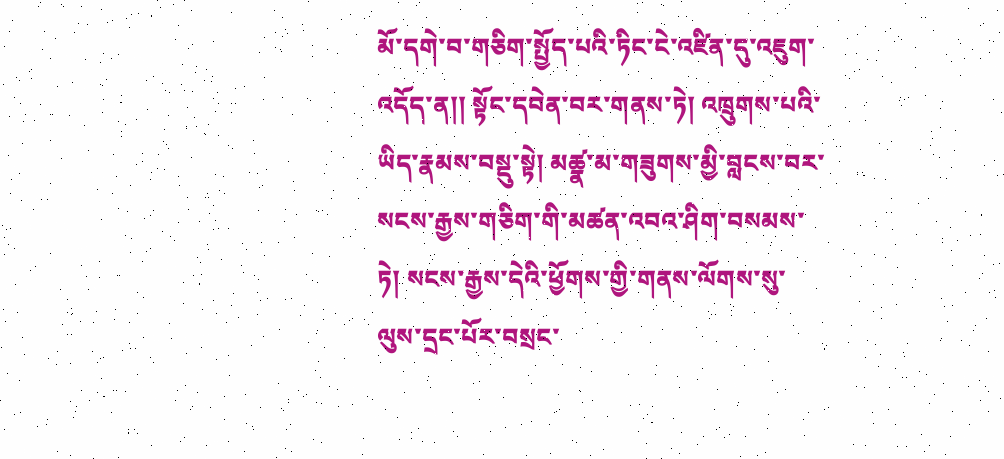མོ་དགེ་བ་གཅིག་སྤྱོད་པའི་ཏིང་ངེ་འཛིན་དུ་འཇུག་འདོད་ན།། སྟོང་དབེན་བར་གནས་ཏེ། འཁྲུགས་པའི་ཡིད་རྣམས་བསྡུ་སྟེ། མཚྣ་མ་གཟུགས་མྱི་བླངས་བར་སངས་རྒྱས་གཅིག་གི་མཚན་འབའ་ཤིག་བསམས་ཏེ། སངས་རྒྱས་དེའི་ཕྱོགས་གྱི་གནས་ལོགས་སུ་ལུས་དྲང་པོར་བསྲང་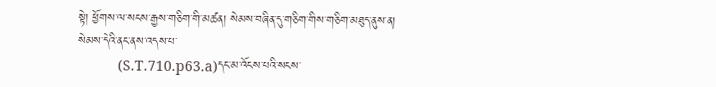སྟེ། ཕྱོགས་ལ་སངས་རྒྱས་གཅིག་གི་མཚན། སེམས་བཞིན་དུ་གཅིག་གིས་གཅིག་མཐུད་ནུས་ན། སེམས་དེའི་ནང་ནས་འདས་པ་
          (S.T.710.p63.a)དང་མ་འོངས་པའི་སངས་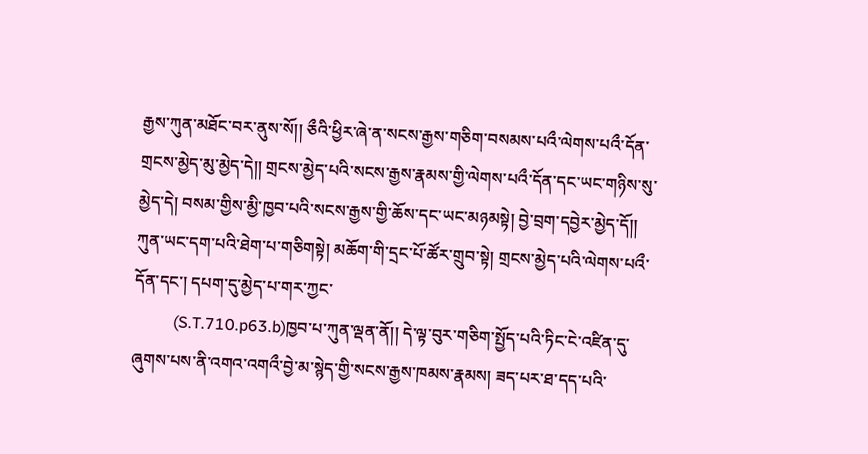རྒྱས་ཀུན་མཐོང་བར་ནུས་སོ།། ཅྀའི་ཕྱིར་ཞེ་ན་སངས་རྒྱས་གཅིག་བསམས་པའྀ་ལེགས་པའྀ་དོན་གྲངས་མྱེད་མུ་མྱེད་དེ།། གྲངས་མྱེད་པའི་སངས་རྒྱས་རྣམས་གྱི་ལེགས་པའྀ་དོན་དང་ཡང་གཉིས་སུ་མྱེད་དེ། བསམ་གྱིས་མྱི་ཁྱབ་པའི་སངས་རྒྱས་གྱི་ཆོས་དང་ཡང་མཉམསྟེ། བྱེ་བྲག་དབྱེར་མྱེད་དོ།། ཀུན་ཡང་དག་པའི་ཐེག་པ་གཅིགསྟེ། མཆོག་གི་དྲང་པོ་ཚོར་གྲུབ་སྟེ། གྲངས་མྱེད་པའི་ལེགས་པའྀ་དོན་དང་། དཔག་དུ་མྱེད་པ་གར་ཀྱང་
          (S.T.710.p63.b)ཁྱབ་པ་ཀུན་ལྡན་ནོ།། དེ་ལྟ་བུར་གཅིག་སྤྱོད་པའི་ཏིང་ངེ་འཛིན་དུ་ཞུགས་པས་ནི་འགའ་འགའྀ་བྱེ་མ་སྙེད་གྱི་སངས་རྒྱས་ཁམས་རྣམས། ཟད་པར་ཐ་དད་པའི་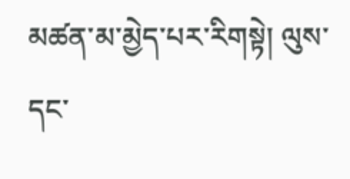མཚན་མ་མྱེད་པར་རིགསྟེ། ལུས་དང་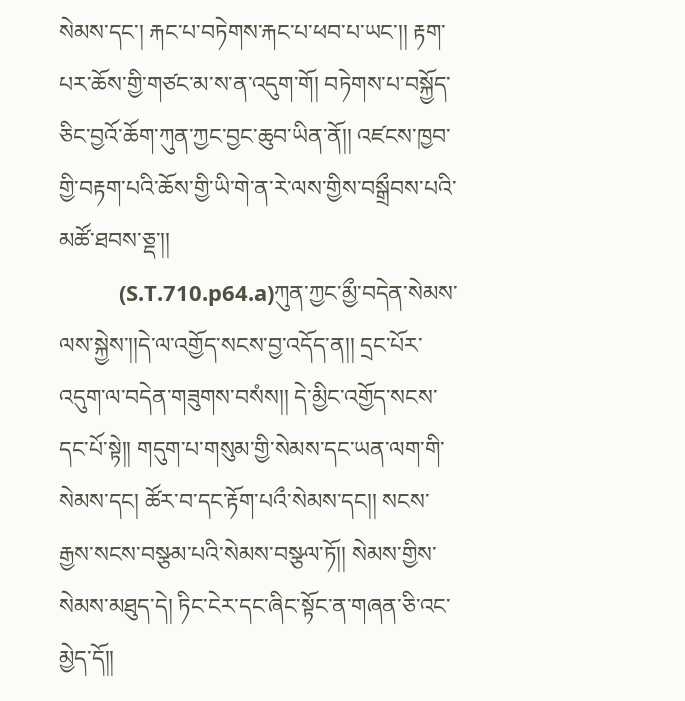སེམས་དང་། རྐང་པ་བཏེགས་རྐང་པ་ཕབ་པ་ཡང་།། རྟག་པར་ཆོས་གྱི་གཙང་མ་ས་ན་འདུག་གོ། བཏེགས་པ་བསྐྱོད་ཅིང་བྱའོ་ཆོག་ཀུན་ཀྱང་བྱང་ཆུབ་ཡིན་ནོ།། འཛངས་ཁྱབ་གྱི་བརྟག་པའི་ཆོས་གྱི་ཡི་གེ་ན་རེ་ལས་གྱིས་བསྒྲྀབས་པའི་མཚོ་ཐབས་ཅྡ་།།
          (S.T.710.p64.a)ཀུན་ཀྱང་མྱྀ་བདེན་སེམས་ལས་སྐྱེས་།།དེ་ལ་འགྱོད་སངས་བྱ་འདོད་ན།། དྲང་པོར་འདུག་ལ་བདེན་གཟུགས་བསཾས།། དེ་མྱིང་འགྱོད་སངས་དང་པོ་སྟེ།། གདུག་པ་གསུམ་གྱི་སེམས་དང་ཡན་ལག་གི་སེམས་དང། ཚོར་བ་དང་རྟོག་པའྀ་སེམས་དང།། སངས་རྒྱས་སངས་བསྩམ་པའི་སེམས་བསྩལ་ཏོ།། སེམས་གྱིས་སེམས་མཐུད་དེ། ཏིང་ངེར་དང་ཞིང་སྟོང་ན་གཞན་ཅི་འང་མྱེད་དོ།།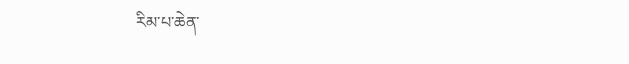རིམ་པ་ཆེན་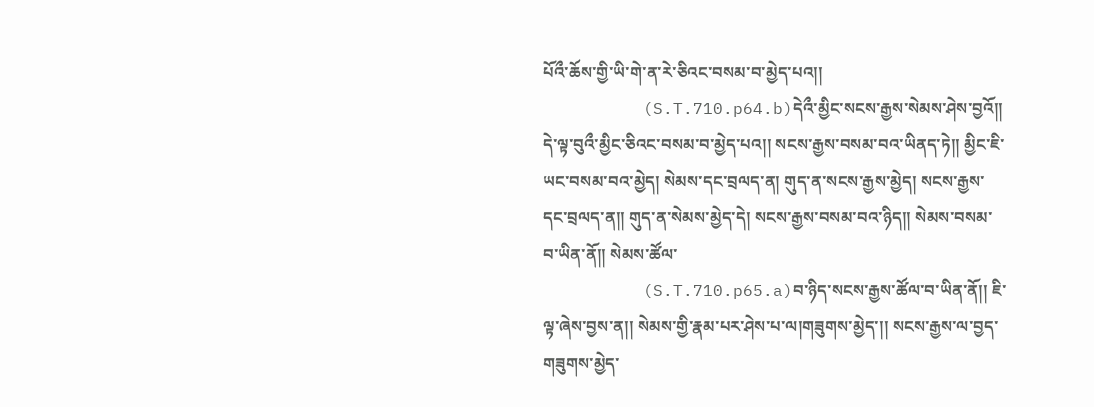པོའྀ་ཆོས་གྱི་ཡི་གེ་ན་རེ་ཅིའང་བསམ་བ་མྱེད་པའ།།
          (S.T.710.p64.b)དེའྀ་མྱིང་སངས་རྒྱས་སེམས་ཤེས་བྱའོ།། དེ་ལྟ་བུའྀ་མྱིང་ཅིའང་བསམ་བ་མྱེད་པའ།། སངས་རྒྱས་བསམ་བའ་ཡིནད་ཏེ།། མྱིང་ཇི་ཡང་བསམ་བའ་མྱེད། སེམས་དང་བྲལད་ན། གུད་ན་སངས་རྒྱས་མྱེད། སངས་རྒྱས་དང་བྲལད་ན།། གུད་ན་སེམས་མྱེད་དེ། སངས་རྒྱས་བསམ་བའ་ཉིད།། སེམས་བསམ་བ་ཡིན་ནོ།། སེམས་ཚོལ་
          (S.T.710.p65.a)བ་ཉིད་སངས་རྒྱས་ཚོལ་བ་ཡིན་ནོ།། ཇི་ལྟ་ཞེས་བྱས་ན།། སེམས་གྱི་རྣམ་པར་ཤེས་པ་ལ།གཟུགས་མྱེད་།། སངས་རྒྱས་ལ་བྱད་གཟུགས་མྱེད་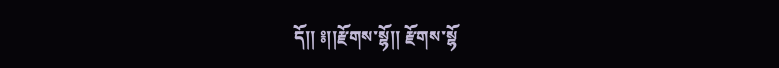དོ།། ༔།།རྫོགས་སྷོ།། རྫོགས་སྷོ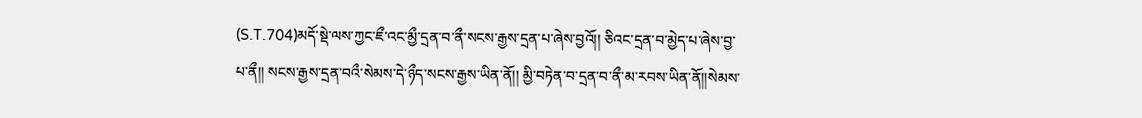(S.T.704)མདོ་སྡེ་ལས་ཀྱང་ཇྀ་འང་མྱྀ་དྲན་བ་ནྀ་སངས་རྒྱས་དྲན་པ་ཞེས་བྱའོ།། ཅིའང་དྲན་བ་མྱེད་པ་ཞེས་བྱ་པ་ནྀ།། སངས་རྒྱས་དྲན་བའྀ་སེམས་དེ་ཉྀད་སངས་རྒྱས་ཡིན་ནོ།། མྱི་བཏེན་བ་དྲན་བ་ནྀ་མ་རབས་ཡིན་ནོ།།སེམས་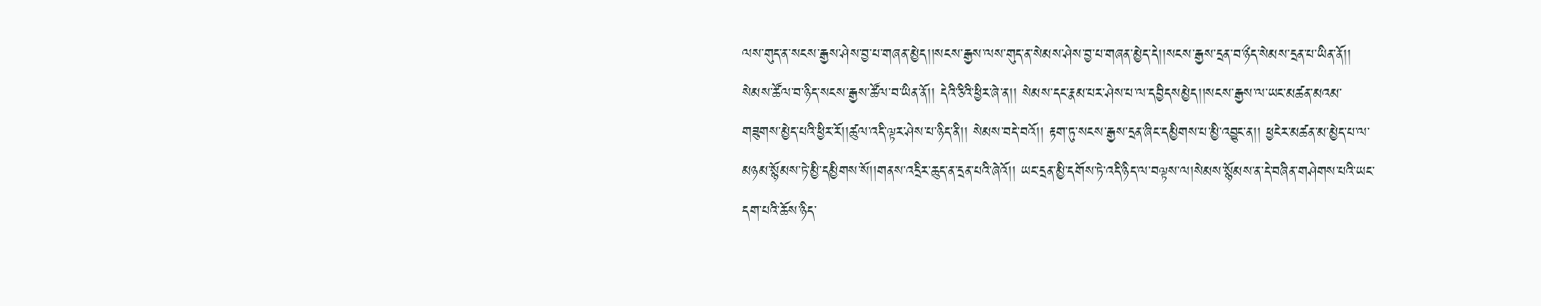ལས་གུད་ན་སངས་རྒྱས་ཤེས་བྱ་པ་གཞན་མྱེད།།སངས་རྒྱས་ལས་གུད་ན་སེམས་ཤེས་བྱ་པ་གཞན་མྱེད་དེ།།སངས་རྒྱས་དྲན་བ་ཉྀད་སེམས་དྲན་པ་ཡིན་ནོ།། སེམས་ཚོལ་བ་ཉིད་སངས་རྒྱས་ཚོལ་བ་ཡིན་ནོ།། དེའི་ཅིའི་ཕྱིར་ཞེ་ན།། སེམས་དང་རྣམ་པར་ཤེས་པ་ལ་དབྱིདསམྱེད།།སངས་རྒྱས་ལ་ཡང་མཚན་མའམ་གཟུགས་མྱེད་པའི་ཕྱིར་རོ།།ཚུལ་འདི་ལྟར་ཤེས་པ་ཉིད་ནི།། སེམས་བདེ་བའོ།། རྟག་ཏུ་སངས་རྒྱས་དྲན་ཞིང་དམྱིགས་པ་མྱི་འབྱུང་ན།། ཕྱངེར་མཚན་མ་མྱེད་པ་ལ་མཉམ་སྙོམས་ཏེ་མྱི་དམྱིགས་སོ།།གནས་འདྲིར་ཆུད་ན་དྲན་པའི་ཞེའོ།། ཡང་དྲན་མྱི་དགོས་ཏེ་འདི་ཉིད་ལ་བལྟས་ལ།སེམས་སྙོམས་ན་དེ་བཞིན་གཤེགས་པའི་ཡང་དག་པའི་ཆོས་ཉིད་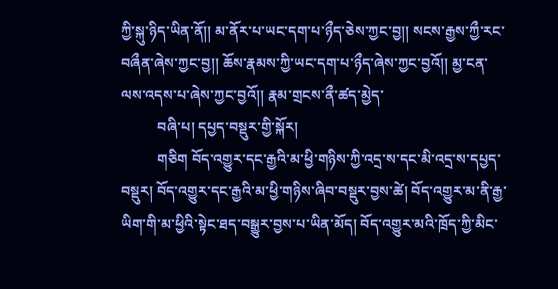ཀྱི་སྐུ་ཉིད་ཡིན་ནོ།། མ་ནོར་པ་ཡང་དག་པ་ཉྀད་ཅེས་ཀྱང་བྱ།། སངས་རྒྱས་ཀྱྀ་རང་བཞྀན་ཞེས་ཀྱང་བྱ།། ཆོས་རྣམས་ཀྱི་ཡང་དག་པ་ཉྀད་ཞེས་ཀྱང་བྱའོ།། མྱ་ངན་ལས་འདས་པ་ཞེས་ཀྱང་བྱའོ།། རྣམ་གྲངས་ནྀ་ཚད་མྱེད་
          བཞི་པ། དཔྱད་བསྡུར་གྱི་སྐོར།
          གཅིག བོད་འགྱུར་དང་རྒྱའི་མ་ཕྱི་གཉིས་ཀྱི་འདྲ་ས་དང་མི་འདྲ་ས་དཔྱད་བསྡུར། བོད་འགྱུར་དང་རྒྱའི་མ་ཕྱི་གཉིས་ཞིབ་བསྡུར་བྱས་ཚེ། བོད་འགྱུར་མ་ནི་རྒྱ་ཡིག་གི་མ་ཕྱིའི་སྟེང་ཐད་བསྒྱུར་བྱས་པ་ཡིན་མོད། བོད་འགྱུར་མའི་ཁྲོད་ཀྱི་མིང་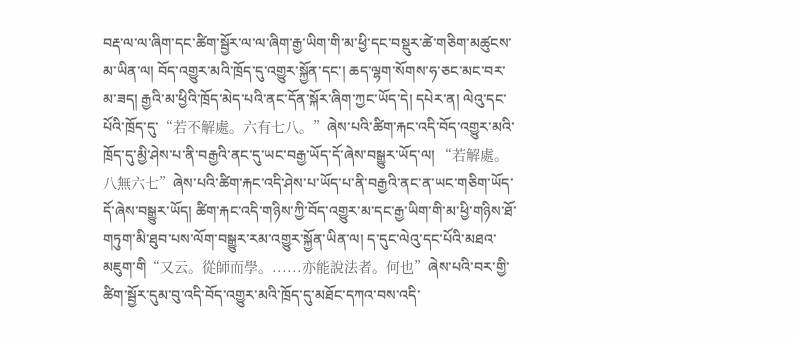བརྡ་ལ་ལ་ཞིག་དང་ཚིག་སྦྱོར་ལ་ལ་ཞིག་རྒྱ་ཡིག་གི་མ་ཕྱི་དང་བསྡུར་ཚེ་གཅིག་མཚུངས་མ་ཡིན་ལ། བོད་འགྱུར་མའི་ཁྲོད་དུ་འགྱུར་སྐྱོན་དང་། ཆད་ལྷག་སོགས་ཧ་ཅང་མང་བར་མ་ཟད། རྒྱའི་མ་ཕྱིའི་ཁྲོད་མེད་པའི་ནང་དོན་སྐོར་ཞིག་ཀྱང་ཡོད་དེ། དཔེར་ན། ལེའུ་དང་པོའི་ཁྲོད་དུ་“若不解處。六有七八。”ཞེས་པའི་ཚིག་རྐང་འདི་བོད་འགྱུར་མའི་ཁྲོད་དུ་མྱི་ཤེས་པ་ནི་བརྒྱའི་ནང་དུ་ཡང་བརྒྱ་ཡོད་དོ་ཞེས་བསྒྱུར་ཡོད་ལ། “若解處。八無六七”ཞེས་པའི་ཚིག་རྐང་འདི་ཤེས་པ་ཡོད་པ་ནི་བརྒྱའི་ནང་ན་ཡང་གཅིག་ཡོད་དོ་ཞེས་བསྒྱུར་ཡོད། ཚིག་རྐང་འདི་གཉིས་ཀྱི་བོད་འགྱུར་མ་དང་རྒྱ་ཡིག་གི་མ་ཕྱི་གཉིས་ཐོ་གཏུག་མི་ཐུབ་པས་ལོག་བསྒྱུར་རམ་འགྱུར་སྐྱོན་ཡིན་ལ། ད་དུང་ལེའུ་དང་པོའི་མཐའ་མཇུག་གི“又云。從師而學。......亦能說法者。何也”ཞེས་པའི་བར་གྱི་ཚིག་སྦྱོར་དུམ་བུ་འདི་བོད་འགྱུར་མའི་ཁྲོད་དུ་མཐོང་དཀའ་བས་འདི་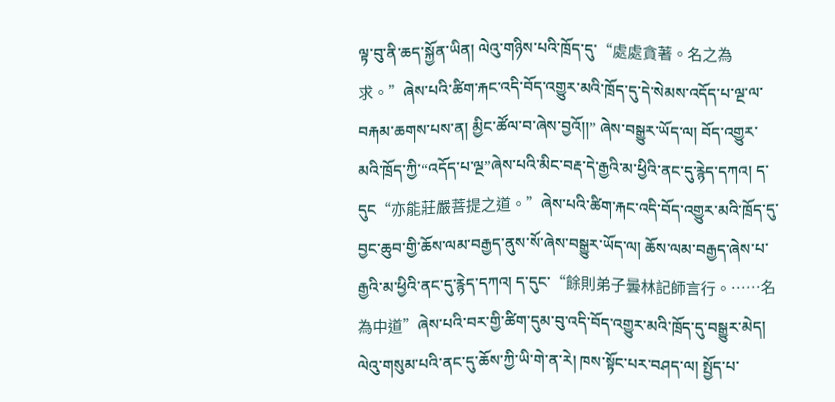ལྟ་བུ་ནི་ཆད་སྐྱོན་ཡིན། ལེའུ་གཉིས་པའི་ཁྲོད་དུ་“處處貪著。名之為求。”ཞེས་པའི་ཚིག་རྐང་འདི་བོད་འགྱུར་མའི་ཁྲོད་དུ་དེ་སེམས་འདོད་པ་ལྔ་ལ་བརྐམ་ཆགས་པས་ན། མྱིང་ཚོལ་བ་ཞེས་བྱའོ།།” ཞེས་བསྒྱུར་ཡོད་ལ། བོད་འགྱུར་མའི་ཁྲོད་ཀྱི་“འདོད་པ་ལྔ”ཞེས་པའི་མིང་བརྡ་དེ་རྒྱའི་མ་ཕྱིའི་ནང་དུ་རྙེད་དཀའ། ད་དུང“亦能莊嚴菩提之道。”ཞེས་པའི་ཚིག་རྐང་འདི་བོད་འགྱུར་མའི་ཁྲོད་དུ་བྱང་ཆུབ་གྱི་ཆོས་ལམ་བརྒྱད་ནུས་སོ་ཞེས་བསྒྱུར་ཡོད་ལ། ཆོས་ལམ་བརྒྱད་ཞེས་པ་རྒྱའི་མ་ཕྱིའི་ནང་དུ་རྙེད་དཀའ། ད་དུང་“餘則弟子曇林記師言行。……名為中道”ཞེས་པའི་བར་གྱི་ཚིག་དུམ་བུ་འདི་བོད་འགྱུར་མའི་ཁྲོད་དུ་བསྒྱུར་མེད། ལེའུ་གསུམ་པའི་ནང་དུ་ཆོས་ཀྱི་ཡི་གེ་ན་རེ། ཁས་སྟོང་པར་བཤད་ལ། སྤྱོད་པ་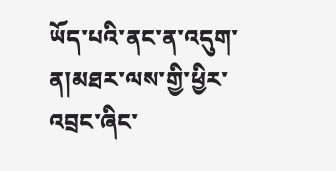ཡོད་པའི་ནང་ན་འདུག་ན།མཐར་ལས་གྱི་ཕྱིར་འབྲང་ཞིང་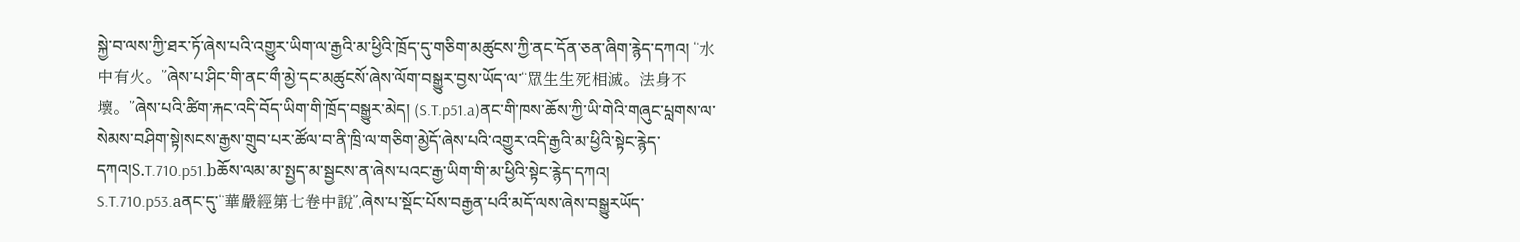སྐྱེ་བ་ལས་ཀྱི་ཐར་ཏོ་ཞེས་པའི་འགྱུར་ཡིག་ལ་རྒྱའི་མ་ཕྱིའི་ཁྲོད་དུ་གཅིག་མཚུངས་ཀྱི་ནང་དོན་ཅན་ཞིག་རྙེད་དཀའ། “水中有火。”ཞེས་པ་ཤིང་གི་ནང་གྀ་མྱེ་དང་མཚུངསོ་ཞེས་ལོག་བསྒྱུར་བྱས་ཡོད་ལ་“眾生生死相滅。法身不壞。”ཞེས་པའི་ཚིག་རྐང་འདི་བོད་ཡིག་གི་ཁྲོད་བསྒྱུར་མེད། (S.T.p51.a)ནང་གི་ཁས་ཆོས་ཀྱི་ཡི་གེའི་གཞུང་པླགས་ལ་སེམས་བཤིག་སྟེ།སངས་རྒྱས་གྲུབ་པར་ཚོལ་བ་ནི་ཁྲི་ལ་གཅིག་མྱེདོ་ཞེས་པའི་འགྱུར་འདི་རྒྱའི་མ་ཕྱིའི་སྟེང་རྙེད་དཀའ།S.T.710.p51.bཆོས་ལམ་མ་སྤྱད་མ་སྦྱངས་ན་ཞེས་པའང་རྒྱ་ཡིག་གི་མ་ཕྱིའི་སྟེང་རྙེད་དཀའ། S.T.710.p53.aནང་དུ་“華嚴經第七卷中說”,ཞེས་པ་སྡོང་པོས་བརྒྱན་པའྀ་མདོ་ལས་ཞེས་བསྒྱུརཡོད་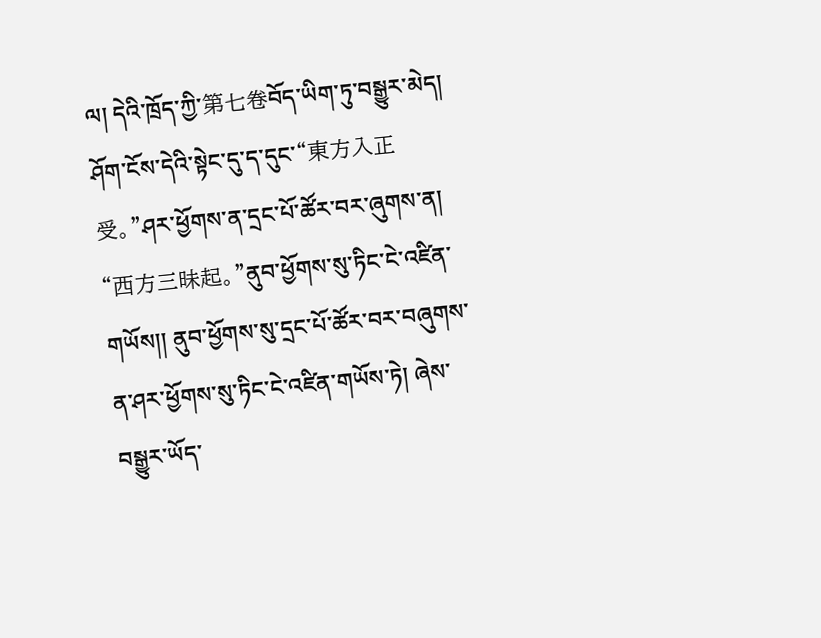ལ། དེའི་ཁྲོད་ཀྱི་第七卷བོད་ཡིག་ཏུ་བསྒྱུར་མེད། ཤོག་ངོས་དེའི་སྟེང་དུ་ད་དུང་“東方入正受。”ཤར་ཕྱོགས་ན་དྲང་པོ་ཚོར་བར་ཞུགས་ན། “西方三昧起。”ནུབ་ཕྱོགས་སུ་ཏིང་ངེ་འཛིན་གཡོས།། ནུབ་ཕྱོགས་སུ་དྲང་པོ་ཚོར་བར་བཞུགས་ན་ཤར་ཕྱོགས་སུ་ཏིང་ངེ་འཛིན་གཡོས་ཏེ། ཞེས་བསྒྱུར་ཡོད་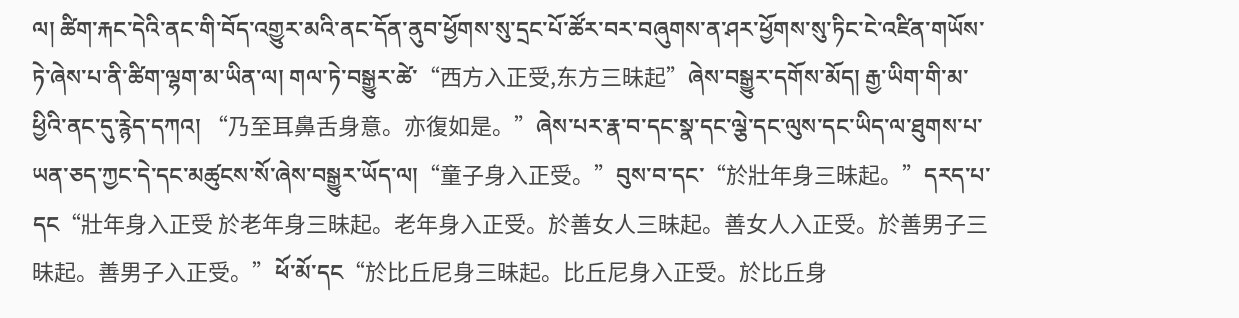ལ། ཚིག་རྐང་དེའི་ནང་གི་བོད་འགྱུར་མའི་ནང་དོན་ནུབ་ཕྱོགས་སུ་དྲང་པོ་ཚོར་བར་བཞུགས་ན་ཤར་ཕྱོགས་སུ་ཏིང་ངེ་འཛིན་གཡོས་ཏེ་ཞེས་པ་ནི་ཚིག་ལྷག་མ་ཡིན་ལ། གལ་ཏེ་བསྒྱུར་ཚེ་“西方入正受,东方三昧起”ཞེས་བསྒྱུར་དགོས་མོད། རྒྱ་ཡིག་གི་མ་ཕྱིའི་ནང་དུ་རྙེད་དཀའ། “乃至耳鼻舌身意。亦復如是。”ཞེས་པར་རྣ་བ་དང་སྣ་དང་ལྕེ་དང་ལུས་དང་ཡིད་ལ་ཐུགས་པ་ཡན་ཅད་ཀྱང་དེ་དང་མཚུངས་སོ་ཞེས་བསྒྱུར་ཡོད་ལ།“童子身入正受。”བུས་བ་དང་“於壯年身三昧起。”དརད་པ་དང“壯年身入正受 於老年身三昧起。老年身入正受。於善女人三昧起。善女人入正受。於善男子三昧起。善男子入正受。”ཕོ་མོ་དང“於比丘尼身三昧起。比丘尼身入正受。於比丘身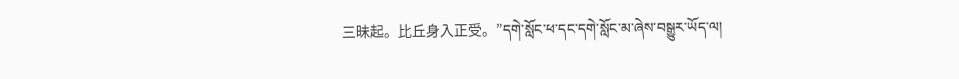三昧起。比丘身入正受。”དགེ་སློང་ཕ་དང་དགེ་སློང་མ་ཞེས་བསྒྱུར་ཡོད་ལ།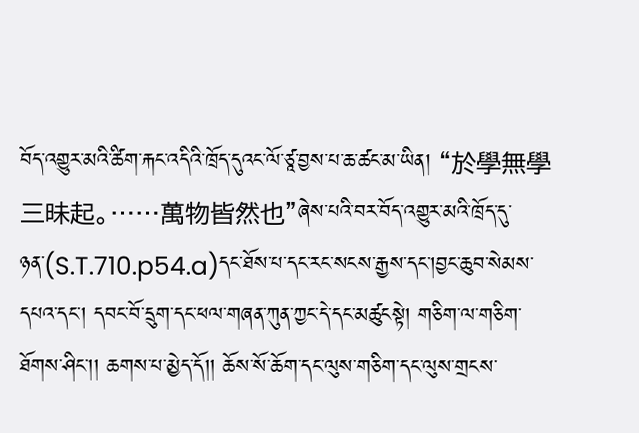བོད་འགྱུར་མའི་ཚིག་རྐང་འདིའི་ཁྲོད་དུའང་ལོ་ཙཱ་བྱས་པ་ཆ་ཚང་མ་ཡིན། “於學無學三昧起。……萬物皆然也”ཞེས་པའི་བར་བོད་འགྱུར་མའི་ཁྲོད་དུ་ཉན་(S.T.710.p54.a)དང་ཐོས་པ་དང་རང་སངས་རྒྱས་དང་།བྱང་ཆུབ་སེམས་དཔའ་དང་། དབང་བོ་དྲུག་དང་ཕལ་གཞན་ཀུན་ཀྱང་དེ་དང་མཚུངསྟེ། གཅིག་ལ་གཅིག་ཐོགས་ཤིང་།། ཆགས་པ་མྱེད་དོ།། ཆོས་སོ་ཆོག་དང་ལུས་གཅིག་དང་ལུས་གྲངས་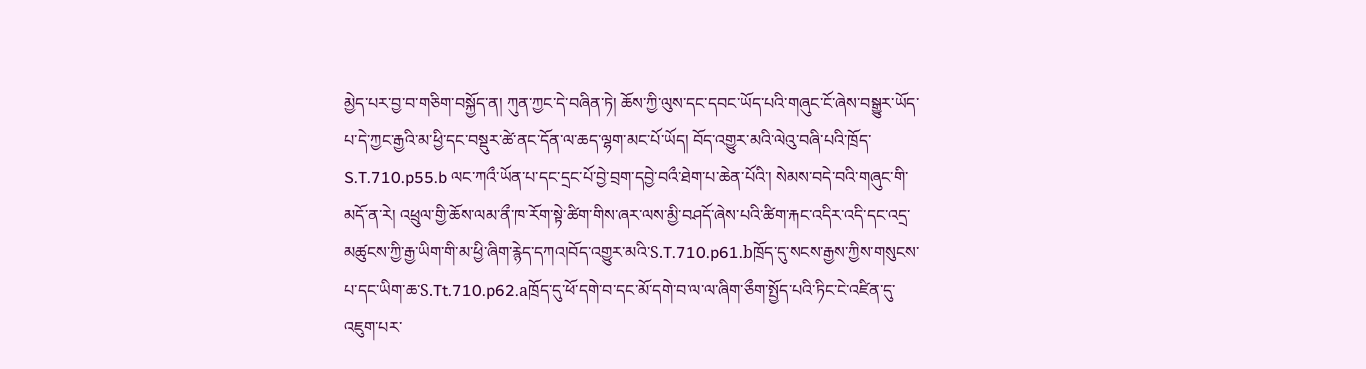མྱེད་པར་བྱ་བ་གཅིག་བསྐྱོད་ན། ཀུན་ཀྱང་དེ་བཞིན་ཏེ། ཆོས་ཀྱི་ལུས་དང་དབང་ཡོད་པའི་གཞུང་ངོ་ཞེས་བསྒྱུར་ཡོད་པ་དེ་ཀྱང་རྒྱའི་མ་ཕྱི་དང་བསྡུར་ཚེ་ནང་དོན་ལ་ཆད་ལྷག་མང་པོ་ཡོད། བོད་འགྱུར་མའི་ལེའུ་བཞི་པའི་ཁྲོད་S.T.710.p55.b ལང་ཀའྀ་ཡོན་པ་དང་དྲང་པོ་བྱེ་བྲག་དབྱེ་བའྀ་ཐེག་པ་ཆེན་པོའི་། སེམས་བདེ་བའི་གཞུང་གི་མདོ་ན་རེ། འཕྲུལ་གྱི་ཆོས་ལམ་ནྀ་ཁ་རོག་སྟེ་ཚིག་གིས་ཞར་ལས་མྱི་བཤདོ་ཞེས་པའི་ཚིག་རྐང་འདིར་འདི་དང་འདྲ་མཚུངས་ཀྱི་རྒྱ་ཡིག་གི་མ་ཕྱི་ཞིག་རྙེད་དཀའ།བོད་འགྱུར་མའི་S.T.710.p61.bཁྲོད་དུ་སངས་རྒྱས་ཀྱིས་གསུངས་པ་དང་ཡིག་ཆ་S.Tt.710.p62.aཁྲོད་དུ་ཕོ་དགེ་བ་དང་མོ་དགེ་བ་ལ་ལ་ཞིག་ཅྀག་སྤྱོད་པའི་ཏིང་ངེ་འཛིན་དུ་འཇུག་པར་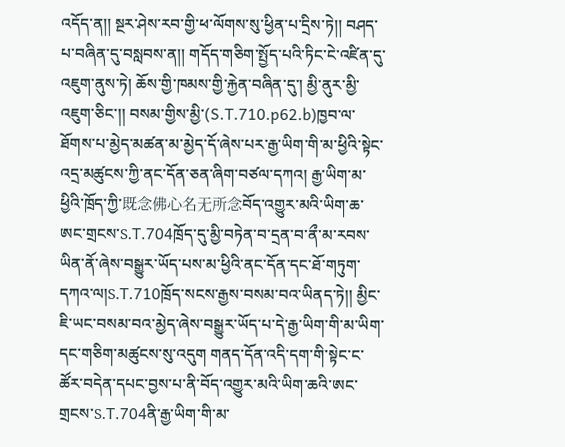འདོད་ན།། སྔར་ཤེས་རབ་གྱི་ཕ་ལོགས་སུ་ཕྱིན་པ་དྲིས་ཏེ།། བཤད་པ་བཞིན་དུ་བསླབས་ན།། གདོད་གཅིག་སྤྱོད་པའི་ཏིང་ངེ་འཛིན་དུ་འཇུག་ནུས་ཏེ། ཆོས་གྱི་ཁམས་གྱི་རྐྱེན་བཞིན་དུ་། མྱི་ནུར་མྱི་འཇུག་ཅིང་།། བསམ་གྱིས་མྱི་(S.T.710.p62.b)ཁྱབ་ལ་ཐོགས་པ་མྱེད་མཚན་མ་མྱེད་དོ་ཞེས་པར་རྒྱ་ཡིག་གི་མ་ཕྱིའི་སྟེང་འདྲ་མཚུངས་ཀྱི་ནང་དོན་ཅན་ཞིག་བཙལ་དཀའ། རྒྱ་ཡིག་མ་ཕྱིའི་ཁྲོད་ཀྱི་既念佛心名无所念བོད་འགྱུར་མའི་ཡིག་ཆ་ཨང་གྲངས་S.T.704ཁྲོད་དུ་མྱི་བཏེན་བ་དྲན་བ་ནྀ་མ་རབས་ཡིན་ནོ་ཞེས་བསྒྱུར་ཡོད་པས་མ་ཕྱིའི་ནང་དོན་དང་ཐོ་གཏུག་དཀའ་ལ།S.T.710ཁྲོད་སངས་རྒྱས་བསམ་བའ་ཡིནད་ཏེ།། མྱིང་ཇི་ཡང་བསམ་བའ་མྱེད་ཞེས་བསྒྱུར་ཡོད་པ་དེ་རྒྱ་ཡིག་གི་མ་ཡིག་དང་གཅིག་མཚུངས་སུ་འདུག གནད་དོན་འདི་དག་གི་སྟེང་ང་ཚོར་བདེན་དཔང་བྱས་པ་ནི་བོད་འགྱུར་མའི་ཡིག་ཆའི་ཨང་གྲངས་S.T.704ནི་རྒྱ་ཡིག་གི་མ་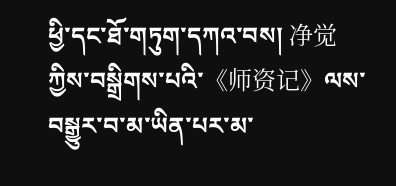ཕྱི་དང་ཐོ་གཏུག་དཀའ་བས། 净觉ཀྱིས་བསྒྲིགས་པའི་《师资记》ལས་བསྒྱུར་བ་མ་ཡིན་པར་མ་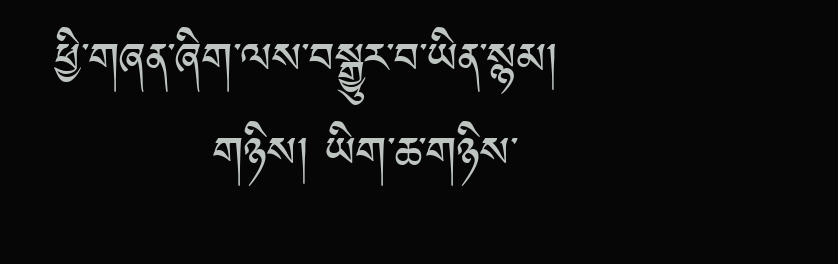ཕྱི་གཞན་ཞིག་ལས་བསྒྱུར་བ་ཡིན་སྙམ།
          གཉིས། ཡིག་ཆ་གཉིས་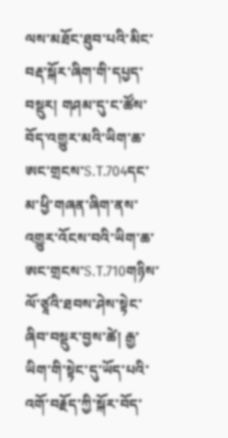ལས་མཐོང་ཐུབ་པའི་མིང་བརྡ་སྐོར་ཞིག་གི་དཔྱད་བསྡུར། གཤམ་དུ་ང་ཚོས་བོད་འགྱུར་མའི་ཡིག་ཆ་ཨང་གྲངས་S.T.704དང་མ་ཕྱི་གཞན་ཞིག་ནས་འགྱུར་འོངས་བའི་ཡིག་ཆ་ཨང་གྲངས་S.T.710གཉིས་ལོ་ཙཱའི་ཐབས་ཤེས་སྟེང་ཞིབ་བསྡུར་བྱས་ཚེ། རྒྱ་ཡིག་གི་སྟེང་དུ་ཡོད་པའི་འགོ་བརྗོད་ཀྱི་སྐོར་བོད་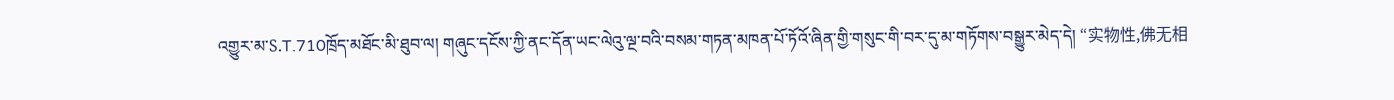འགྱུར་མ་S.T.710ཁྲོད་མཐོང་མི་ཐུབ་ལ། གཞུང་དངོས་ཀྱི་ནང་དོན་ཡང་ལེའུ་ལྔ་བའི་བསམ་གཏན་མཁན་པོ་ཏོའོ་ཞིན་གྱི་གསུང་གི་བར་དུ་མ་གཏོགས་བསྒྱུར་མེད་དེ། “实物性,佛无相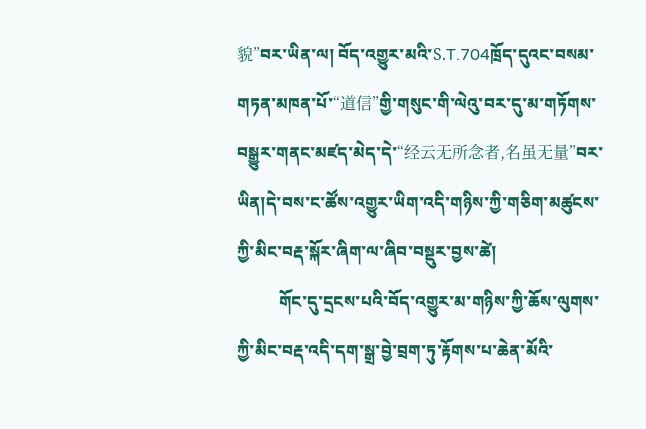貌”བར་ཡིན་ལ། བོད་འགྱུར་མའི་S.T.704ཁྲོད་དུའང་བསམ་གཏན་མཁན་པོ་“道信”གྱི་གསུང་གི་ལེའུ་བར་དུ་མ་གཏོགས་བསྒྱུར་གནང་མཛད་མེད་དེ་“经云无所念者,名虽无量”བར་ཡིན།དེ་བས་ང་ཚོས་འགྱུར་ཡིག་འདི་གཉིས་ཀྱི་གཅིག་མཚུངས་ཀྱི་མིང་བརྡ་སྐོར་ཞིག་ལ་ཞིབ་བསྡུར་བྱས་ཚེ།
          གོང་དུ་དྲངས་པའི་བོད་འགྱུར་མ་གཉིས་ཀྱི་ཆོས་ལུགས་ཀྱི་མིང་བརྡ་འདི་དག་སྒྲ་བྱེ་བྲག་ཏུ་རྟོགས་པ་ཆེན་མོའི་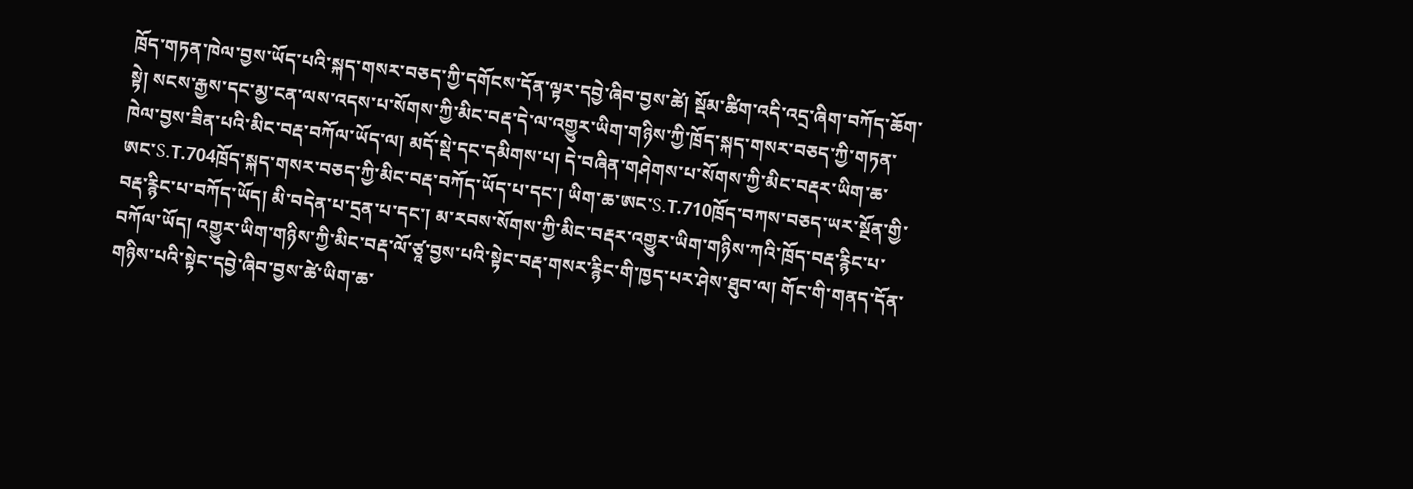ཁྲོད་གཏན་ཁེལ་བྱས་ཡོད་པའི་སྐད་གསར་བཅད་ཀྱི་དགོངས་དོན་ལྟར་དབྱེ་ཞིབ་བྱས་ཚེ། སྡོམ་ཚིག་འདི་འདྲ་ཞིག་བཀོད་ཆོག་སྟེ། སངས་རྒྱས་དང་མྱ་ངན་ལས་འདས་པ་སོགས་ཀྱི་མིང་བརྡ་དེ་ལ་འགྱུར་ཡིག་གཉིས་ཀྱི་ཁྲོད་སྐད་གསར་བཅད་ཀྱི་གཏན་ཁེལ་བྱས་ཟིན་པའི་མིང་བརྡ་བཀོལ་ཡོད་ལ། མདོ་སྡེ་དང་དམིགས་པ། དེ་བཞིན་གཤེགས་པ་སོགས་ཀྱི་མིང་བརྡར་ཡིག་ཆ་ཨང་S.T.704ཁྲོད་སྐད་གསར་བཅད་ཀྱི་མིང་བརྡ་བཀོད་ཡོད་པ་དང་། ཡིག་ཆ་ཨང་S.T.710ཁྲོད་བཀས་བཅད་ཡར་སྔོན་གྱི་བརྡ་རྙིང་པ་བཀོད་ཡོད། མི་བདེན་པ་དྲན་པ་དང་། མ་རབས་སོགས་ཀྱི་མིང་བརྡར་འགྱུར་ཡིག་གཉིས་ཀའི་ཁྲོད་བརྡ་རྙིང་པ་བཀོལ་ཡོད། འགྱུར་ཡིག་གཉིས་ཀྱི་མིང་བརྡ་ལོ་ཙཱ་བྱས་པའི་སྟེང་བརྡ་གསར་རྙིང་གི་ཁྱད་པར་ཤེས་ཐུབ་ལ། གོང་གི་གནད་དོན་གཉིས་པའི་སྟེང་དབྱེ་ཞིབ་བྱས་ཚེ་ཡིག་ཆ་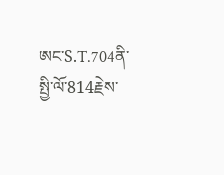ཨང་S.T.704ནི་སྤྱི་ལོ་814རྗེས་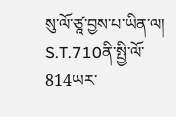སུ་ལོ་ཙཱ་བྱས་པ་ཡིན་ལ། S.T.710ནི་སྤྱི་ལོ་814ཡར་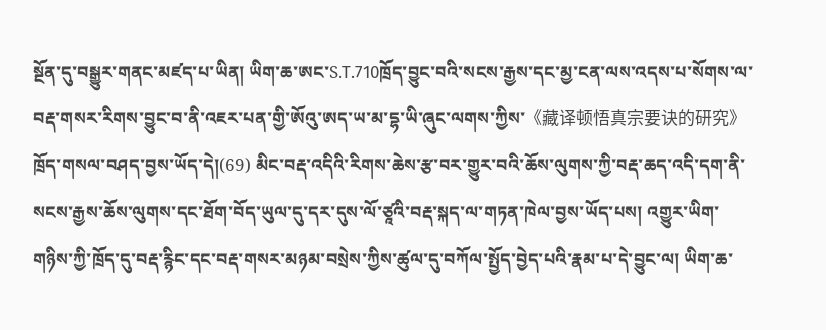སྔོན་དུ་བསྒྱུར་གནང་མཛད་པ་ཡིན། ཡིག་ཆ་ཨང་S.T.710ཁྲོད་བྱུང་བའི་སངས་རྒྱས་དང་མྱ་ངན་ལས་འདས་པ་སོགས་ལ་བརྡ་གསར་རིགས་བྱུང་བ་ནི་འཇར་པན་གྱི་ཨོའུ་ཨད་ཡ་མ་དྷ་ཡི་ཞུང་ལགས་ཀྱིས་《藏译顿悟真宗要诀的研究》ཁྲོད་གསལ་བཤད་བྱས་ཡོད་དེ།(69) མིང་བརྡ་འདིའི་རིགས་ཆེས་རྩ་བར་གྱུར་བའི་ཆོས་ལུགས་ཀྱི་བརྡ་ཆད་འདི་དག་ནི་སངས་རྒྱས་ཆོས་ལུགས་དང་ཐོག་བོད་ཡུལ་དུ་དར་དུས་ལོ་ཙཱའི་བརྡ་སྐད་ལ་གཏན་ཁེལ་བྱས་ཡོད་པས། འགྱུར་ཡིག་གཉིས་ཀྱི་ཁྲོད་དུ་བརྡ་རྙིང་དང་བརྡ་གསར་མཉམ་བསྲེས་ཀྱིས་ཚུལ་དུ་བཀོལ་སྤྱོད་བྱེད་པའི་རྣམ་པ་དེ་བྱུང་ལ། ཡིག་ཆ་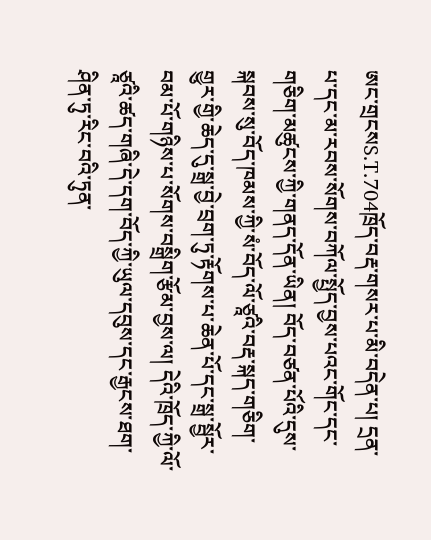ཨང་གྲངསS.T.704ཁྲོད་བརྡ་གསར་པ་མི་བདེན་པ། དྲན་པ་དང་མ་རབས་སོགས་བཀོལ་སྤྱོད་བྱས་པའང་གོང་དང་གཅིག་མཚུངས་ཀྱི་གནད་དོན་ཡིན། བོད་བཙན་པོའི་དུས་སྐབས་སུ་བོད་ཁམས་ཀྱི་སཾ་བོད་ལོ་ཙཱའི་བརྡ་སྐད་གཅིག་གྱུར་གྱི་ཆེད་དུ་སྒྲ་བྱེ་བྲག་ཏུ་རྟོགས་པ་ཆེན་པོ་དང་སྒྲ་སྦྱོར་བམ་པོ་གཉིས་པ་སོགས་བསྒྲིག་རྩོམ་བྱས་ལ། དེའི་ཁྲོད་ཀྱི་ལོ་ཙཱའི་ཚད་གཞི་དེ་དག་བོད་ཀྱི་ཡུལ་དབུས་དང་རྒྱངས་ཐག་ཤིན་ཏུ་རིང་བའི་ཏུན་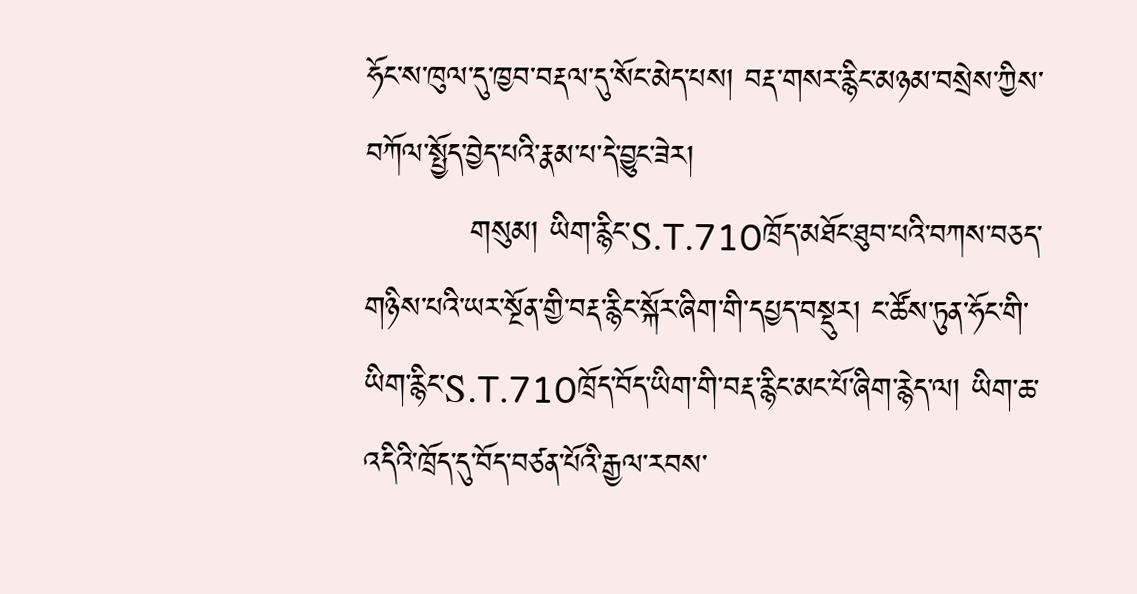ཧོང་ས་ཁུལ་དུ་ཁྱབ་བརྡལ་དུ་སོང་མེད་པས། བརྡ་གསར་རྙིང་མཉམ་བསྲེས་ཀྱིས་བཀོལ་སྤྱོད་བྱེད་པའི་རྣམ་པ་དེ་བྱུང་ཟེར།
          གསུམ། ཡིག་རྙིང་S.T.710ཁྲོད་མཐོང་ཐུབ་པའི་བཀས་བཅད་གཉིས་པའི་ཡར་སྔོན་གྱི་བརྡ་རྙིང་སྐོར་ཞིག་གི་དཔྱད་བསྡུར། ང་ཚོས་ཏུན་ཧོང་གི་ཡིག་རྙིང་S.T.710ཁྲོད་བོད་ཡིག་གི་བརྡ་རྙིང་མང་པོ་ཞིག་རྙེད་ལ། ཡིག་ཆ་འདིའི་ཁྲོད་དུ་བོད་བཙན་པོའི་རྒྱལ་རབས་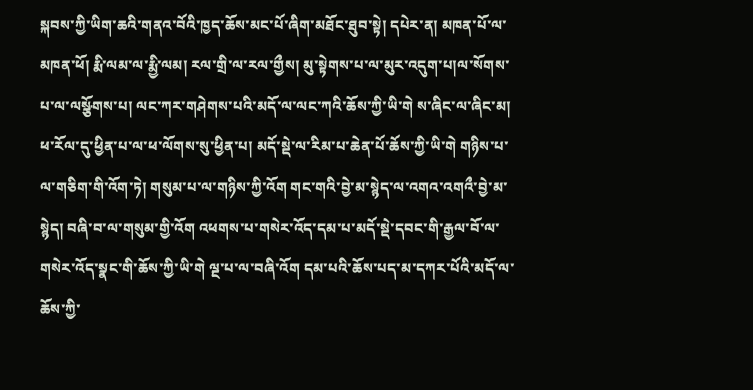སྐབས་ཀྱི་ཡིག་ཆའི་གནའ་བོའི་ཁྱད་ཆོས་མང་པོ་ཞིག་མཐོང་ཐུབ་སྟེ། དཔེར་ན། མཁན་པོ་ལ་མཁན་ཕོ། རྨི་ལམ་ལ་རྨྱི་ལམ། རལ་གྲི་ལ་རལ་གྱྀས། མུ་སྟེགས་པ་ལ་མུར་འདུག་པ།ལ་སོགས་པ་ལ་ལསྩོགས་པ། ལང་ཀར་གཤེགས་པའི་མདོ་ལ་ལང་ཀའི་ཆོས་ཀྱི་ཡི་གེ ས་ཞིང་ལ་ཞིང་མ། ཕ་རོལ་དུ་ཕྱིན་པ་ལ་ཕ་ལོགས་སུ་ཕྱིན་པ། མདོ་སྡེ་ལ་རིམ་པ་ཆེན་པོ་ཆོས་ཀྱི་ཡི་གེ གཉིས་པ་ལ་གཅིག་གི་འོག་ཏེ། གསུམ་པ་ལ་གཉིས་ཀྱི་འོག གང་གའི་བྱེ་མ་སྙེད་ལ་འགའ་འགའྀ་བྱེ་མ་སྙེད། བཞི་བ་ལ་གསུམ་གྱི་འོག འཕགས་པ་གསེར་འོད་དམ་པ་མདོ་སྡེ་དབང་གི་རྒྱལ་བོ་ལ་གསེར་འོད་སྣང་གི་ཆོས་ཀྱི་ཡི་གེ ལྔ་པ་ལ་བཞི་འོག དམ་པའི་ཆོས་པད་མ་དཀར་པོའི་མདོ་ལ་ཆོས་ཀྱི་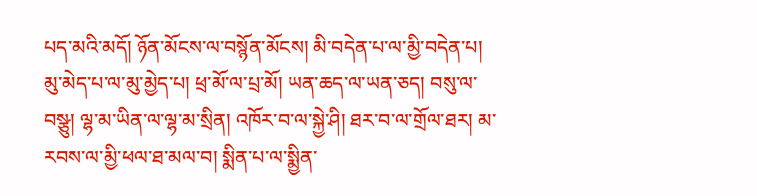པད་མའི་མདོ། ཉོན་མོངས་ལ་བསྙོན་མོངས། མི་བདེན་པ་ལ་མྱི་བདེན་པ། མུ་མེད་པ་ལ་མུ་མྱེད་པ། ཕྲ་མོ་ལ་པྲ་མོ། ཡན་ཆད་ལ་ཡན་ཅད། བསུ་ལ་བསྩུ། ལྷ་མ་ཡིན་ལ་ལྷ་མ་སྲིན། འཁོར་བ་ལ་སྐྱེ་ཤི། ཐར་བ་ལ་གྲོལ་ཐར། མ་རབས་ལ་མྱི་ཕལ་ཐ་མལ་བ། སྨིན་པ་ལ་སྨྱིན་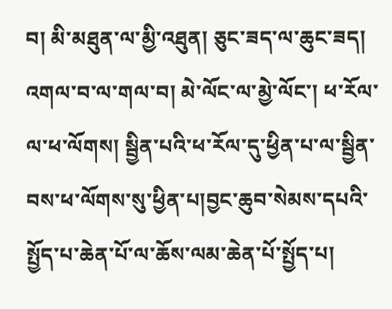བ། མི་མཐུན་ལ་མྱི་འཐུན། ཅུང་ཟད་ལ་ཆུང་ཟད། འགལ་བ་ལ་གལ་བ། མེ་ལོང་ལ་མྱེ་ལོང་། ཕ་རོལ་ལ་ཕ་ལོགས། སྦྱིན་པའི་ཕ་རོལ་དུ་ཕྱིན་པ་ལ་སྦྱིན་བས་ཕ་ལོགས་སུ་ཕྱིན་པ།བྱང་ཆུབ་སེམས་དཔའི་སྤྱོད་པ་ཆེན་པོ་ལ་ཆོས་ལམ་ཆེན་པོ་སྤྱོད་པ།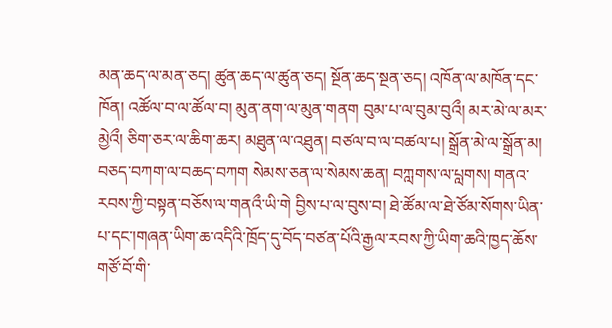མན་ཆད་ལ་མན་ཅད། ཚུན་ཆད་ལ་ཚུན་ཅད། སྔོན་ཆད་སྔན་ཅད། འཁོན་ལ་མཁོན་དང་ཁོན། འཚོལ་བ་ལ་ཚོལ་བ། མུན་ནག་ལ་མུན་གནག བུམ་པ་ལ་བུམ་བུའྀ། མར་མེ་ལ་མར་མྱེའྀ། ཅིག་ཅར་ལ་ཆིག་ཆར། མཐུན་ལ་འཐུན། བཙལ་བ་ལ་བཚལ་པ། སྒྲོན་མེ་ལ་སྒྲོན་མ། བཅད་བཀག་ལ་བཆད་བཀག སེམས་ཅན་ལ་སེམས་ཆན། བཀླགས་ལ་པླགས། གནའ་རབས་ཀྱི་བསྟན་བཅོས་ལ་གནའྀ་ཡི་གེ བྱིས་པ་ལ་བུས་བ། ཐེ་ཚོམ་ལ་ཐེ་ཙོམ་སོགས་ཡིན་པ་དང་།གཞན་ཡིག་ཆ་འདིའི་ཁྲོད་དུ་བོད་བཙན་པོའི་རྒྱལ་རབས་ཀྱི་ཡིག་ཆའི་ཁྱད་ཆོས་གཙོ་བོ་གི་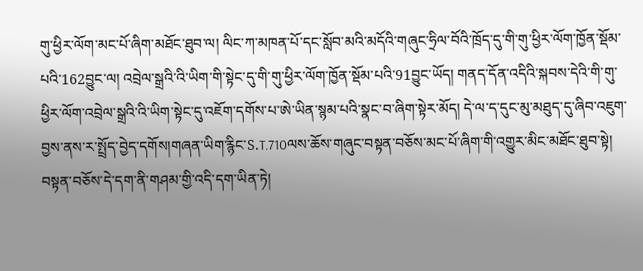གུ་ཕྱིར་ལོག་མང་པོ་ཞིག་མཐོང་ཐུབ་ལ། ལིང་ཀ་མཁན་པོ་དང་སློབ་མའི་མདོའི་གཞུང་ཧྲིལ་བོའི་ཁྲོད་དུ་གི་གུ་ཕྱིར་ལོག་ཁྱོན་སྡོམ་པའི་162བྱུང་ལ། འབྲེལ་སྒྲའི་འི་ཡིག་གི་སྟེང་དུ་གི་གུ་ཕྱིར་ལོག་ཁྱོན་སྡོམ་པའི་91བྱུང་ཡོད། གནད་དོན་འདིའི་སྐབས་དེའི་གི་གུ་ཕྱིར་ལོག་འབྲེལ་སྒྲའི་འི་ཡིག་སྟེང་དུ་འཇོག་དགོས་པ་ཨེ་ཡིན་སྙམ་པའི་སྣང་བ་ཞིག་སྟེར་མོད། དེ་ལ་ད་དུང་མུ་མཐུད་དུ་ཞིབ་འཇུག་བྱས་ནས་ར་སྤྲོད་བྱེད་དགོས།གཞན་ཡིག་རྙིང་S.T.710ལས་ཆོས་གཞུང་བསྟན་བཅོས་མང་པོ་ཞིག་གི་འགྱུར་མིང་མཐོང་ཐུབ་སྟེ། བསྟན་བཅོས་དེ་དག་ནི་གཤམ་གྱི་འདི་དག་ཡིན་ཏེ།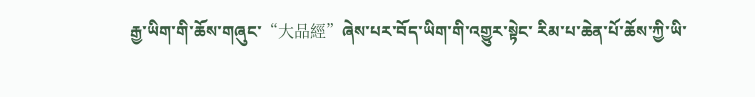རྒྱ་ཡིག་གི་ཆོས་གཞུང་“大品經”ཞེས་པར་བོད་ཡིག་གི་འགྱུར་སྟེང་ རིམ་པ་ཆེན་པོ་ཆོས་ཀྱི་ཡི་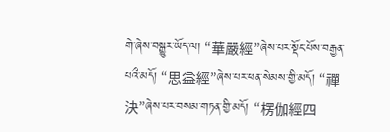གེ་ཞེས་བསྒྱུར་ཡོད་ལ། “華嚴經”ཞེས་པར་སྡོང་པོས་བརྒྱན་པའྀ་མདོ། “思益經”ཞེས་པར་ཕན་སེམས་གྱི་མདོ། “禪決”ཞེས་པར་བསམ་གཏན་གྱི་མདོ། “楞伽經四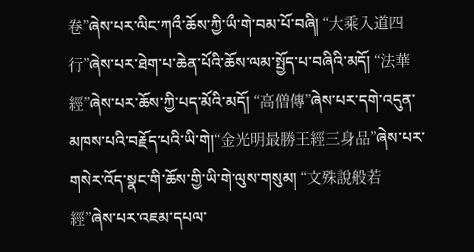卷”ཞེས་པར་ལིང་ཀའྀ་ཆོས་ཀྱི་ཡྀ་གེ་བམ་པོ་བཞི། “大乘入道四行”ཞེས་པར་ཐེག་པ་ཆེན་པོའི་ཆོས་ལམ་སྤྱོད་པ་བཞིའི་མདོ། “法華經”ཞེས་པར་ཆོས་ཀྱི་པད་མོའི་མདོ། “高僧傳”ཞེས་པར་དགེ་འདུན་མཁས་པའི་བརྗོད་པའི་ཡི་གེ།“金光明最勝王經三身品”ཞེས་པར་ གསེར་འོད་སྣང་གི་ཆོས་གྱི་ཡི་གེ་ལུས་གསུམ། “文殊說般若經”ཞེས་པར་འཇམ་དཔལ་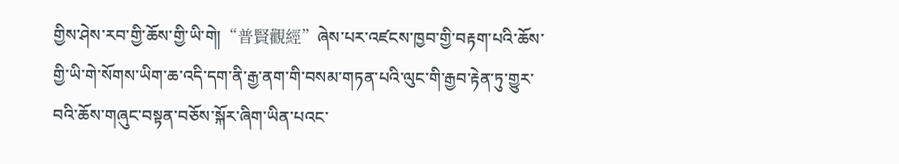གྱིས་ཤེས་རབ་གྱི་ཆོས་གྱི་ཡི་གེ།“普賢觀經”ཞེས་པར་འཛངས་ཁྱབ་གྱི་བརྟག་པའི་ཆོས་གྱི་ཡི་གེ་སོགས་ཡིག་ཆ་འདི་དག་ནི་རྒྱ་ནག་གི་བསམ་གཏན་པའི་ལུང་གི་རྒྱབ་རྟེན་ཏུ་གྱུར་བའི་ཆོས་གཞུང་བསྟན་བཅོས་སྐོར་ཞིག་ཡིན་པའང་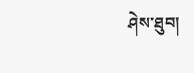ཤེས་ཐུབ།